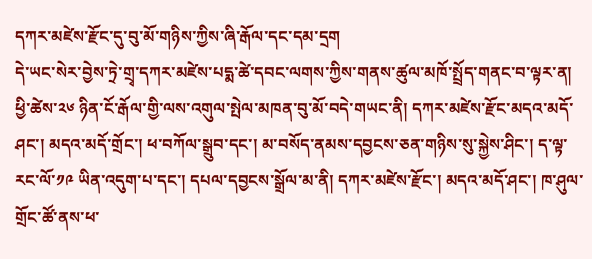དཀར་མཛེས་རྫོང་དུ་བུ་མོ་གཉིས་ཀྱིས་ཞི་རྒོལ་དང་དམ་དྲག
དེ་ཡང་སེར་བྱེས་ཏྲེ་གྲྭ་དཀར་མཛེས་པདྨ་ཚེ་དབང་ལགས་ཀྱིས་གནས་ཚུལ་མཁོ་སྤྲོད་གནང་བ་ལྟར་ན། ཕྱི་ཚེས་༢༦ ཉིན་ངོ་རྒོལ་གྱི་ལས་འགུལ་སྤེལ་མཁན་བུ་མོ་བདེ་གཡང་ནི། དཀར་མཛེས་རྫོང་མདའ་མདོ་ཤང་། མདའ་མདོ་གྲོང་། ཕ་བཀོལ་སྒྲུབ་དང་། མ་བསོད་ནམས་དབྱངས་ཅན་གཉིས་སུ་སྐྱེས་ཤིང་། ད་ལྟ་རང་ལོ་༡༩ ཡིན་འདུག་པ་དང་། དཔལ་དབྱངས་སྒྲོལ་མ་ནི། དཀར་མཛེས་རྫོང་། མདའ་མདོ་ཤང་། ཁ་ཤུལ་གྲོང་ཚོ་ནས་ཕ་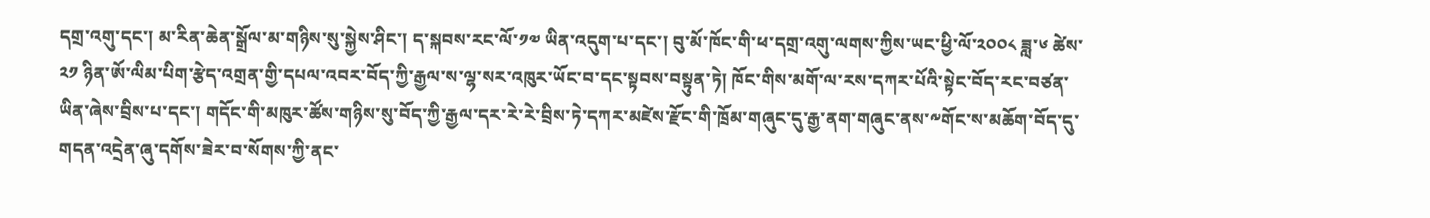དགྲ་འགུ་དང་། མ་རིན་ཆེན་སྒྲོལ་མ་གཉིས་སུ་སྐྱེས་ཤིང་། ད་སྐབས་རང་ལོ་༡༧ ཡིན་འདུག་པ་དང་། བུ་མོ་ཁོང་གི་ཕ་དགྲ་འགུ་ལགས་ཀྱིས་ཡང་ཕྱི་ལོ་༢༠༠༨ ཟླ་༦ ཚེས་༢༡ ཉིན་ཨོ་ལིམ་པིག་རྩེད་འགྲན་གྱི་དཔལ་འབར་བོད་ཀྱི་རྒྱལ་ས་ལྷ་སར་འཁུར་ཡོང་བ་དང་སྟབས་བསྟུན་ཏེ། ཁོང་གིས་མགོ་ལ་རས་དཀར་པོའི་སྟེང་བོད་རང་བཙན་ཡིན་ཞེས་བྲིས་པ་དང་། གདོང་གི་མཁུར་ཚོས་གཉིས་སུ་བོད་ཀྱི་རྒྱལ་དར་རེ་རེ་བྲིས་ཏེ་དཀར་མཛེས་རྫོང་གི་ཁྲོམ་གཞུང་དུ་རྒྱ་ནག་གཞུང་ནས་༸གོང་ས་མཆོག་བོད་དུ་གདན་འདྲེན་ཞུ་དགོས་ཟེར་བ་སོགས་ཀྱི་ནང་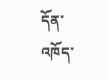དོན་འཁོད་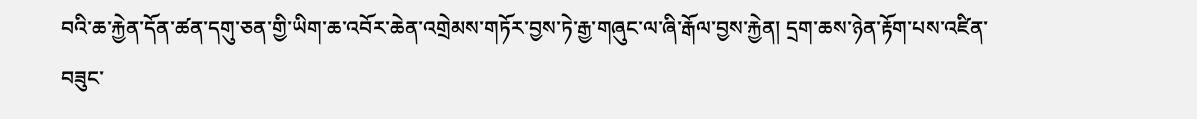བའི་ཆ་རྐྱེན་དོན་ཚན་དགུ་ཅན་གྱི་ཡིག་ཆ་འབོར་ཆེན་འགྲེམས་གཏོར་བྱས་ཏེ་རྒྱ་གཞུང་ལ་ཞི་རྒོལ་བྱས་རྐྱེན། དྲག་ཆས་ཉེན་རྟོག་པས་འཛིན་བཟུང་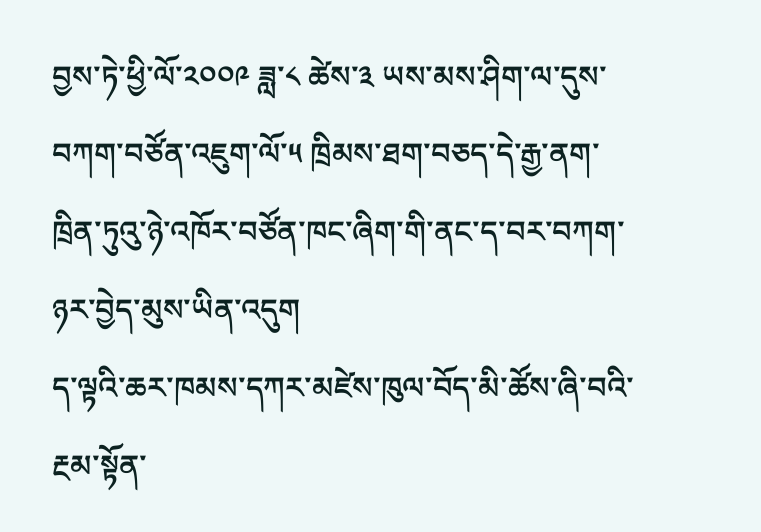བྱས་ཏེ་ཕྱི་ལོ་༢༠༠༩ ཟླ་༨ ཚེས་༣ ཡས་མས་ཤིག་ལ་དུས་བཀག་བཙོན་འཇུག་ལོ་༥ ཁྲིམས་ཐག་བཅད་དེ་རྒྱ་ནག་ཁྲིན་ཏུའུ་ཉེ་འཁོར་བཙོན་ཁང་ཞིག་གི་ནང་ད་བར་བཀག་ཉར་བྱེད་མུས་ཡིན་འདུག
ད་ལྟའི་ཆར་ཁམས་དཀར་མཛེས་ཁུལ་བོད་མི་ཚོས་ཞི་བའི་རྔམ་སྟོན་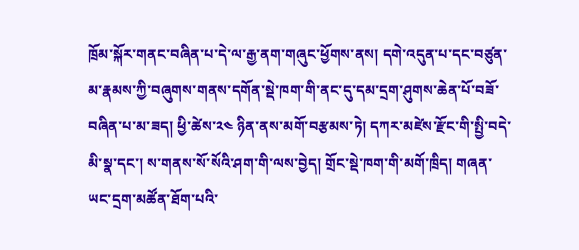ཁྲོམ་སྐོར་གནང་བཞིན་པ་དེ་ལ་རྒྱ་ནག་གཞུང་ཕྱོགས་ནས། དགེ་འདུན་པ་དང་བཙུན་མ་རྣམས་ཀྱི་བཞུགས་གནས་དགོན་སྡེ་ཁག་གི་ནང་དུ་དམ་དྲག་ཤུགས་ཆེན་པོ་བཟོ་བཞིན་པ་མ་ཟད། ཕྱི་ཚེས་༢༤ ཉིན་ནས་མགོ་བརྩམས་ཏེ། དཀར་མཛེས་རྫོང་གི་སྤྱི་བདེ་མི་སྣ་དང་། ས་གནས་སོ་སོའི་ཤག་གི་ལས་བྱེད། གྲོང་སྡེ་ཁག་གི་མགོ་ཁྲིད། གཞན་ཡང་དྲག་མཚོན་ཐོག་པའི་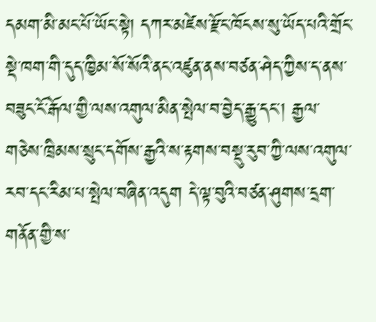དམག་མི་མང་པོ་ཡོང་སྟེ། དཀར་མཛེས་རྫོང་ཁོངས་སུ་ཡོད་པའི་གྲོང་སྡེ་ཁག་གི་དུད་ཁྱིམ་སོ་སོའི་ནང་འཛུན་ནས་བཙན་ཤེད་ཀྱིས་ད་ནས་བཟུང་ངོ་རྒོལ་གྱི་ལས་འགུལ་མིན་སྤེལ་བ་བྱེད་རྒྱུ་དང་། རྒྱལ་གཅེས་ཁྲིམས་སྲུང་དགོས་རྒྱའི་ས་རྟགས་བསྡུ་རུབ་ཀྱི་ལས་འགུལ་རབ་དང་རིམ་པ་སྤེལ་བཞིན་འདུག དེ་ལྟ་བུའི་བཙན་ཤུགས་དྲག་གནོན་གྱི་ས་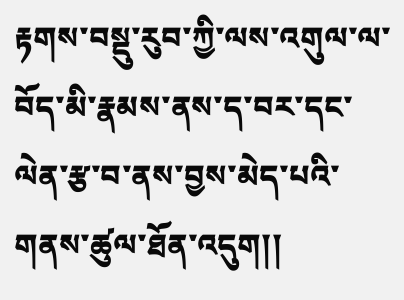རྟགས་བསྡུ་རུབ་ཀྱི་ལས་འགུལ་ལ་བོད་མི་རྣམས་ནས་ད་བར་དང་ལེན་རྩ་བ་ནས་བྱས་མེད་པའི་གནས་ཚུལ་ཐོན་འདུག།།